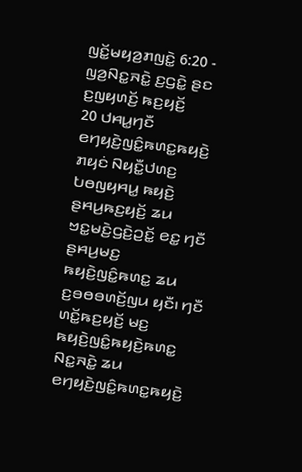ꤜꤢꤩ꤭ꤗꤟꤤ꤬ꤊꤜꤢꤧ꤭ 6:20 - ꤜꤤ꤬ꤡꤢ꤭ꤏꤢꤧ꤭ ꤢ꤬ꤞꤢꤧ꤭ ꤔꤢ ꤢ꤬ꤜꤟꤛꤢꤩ꤬ ꤒꤢ꤬ꤟꤢꤩ꤬
20 ꤓꤌꤣ꤭ꤚꤢꤪ ꤕꤚꤟꤢꤧ꤬ꤜꤢꤨ꤭ꤒꤛꤢ꤭ꤒꤟꤢꤧ꤬ ꤊꤟꤢꤦ ꤡꤟꤢꤪ꤭ꤓꤛꤢ꤬ ꤝꤥꤜꤟꤌꤣ꤭ ꤒꤟꤢꤧ꤬ ꤔꤌꤣ꤬ꤒꤢ꤬ꤟꤢꤩ꤬ ꤘꤣ ꤠꤢ꤭ꤗꤢꤧ꤬ꤞꤢꤧ꤬ꤑꤢꤩ꤭ ꤕꤢ꤭ ꤚꤢꤪ ꤔꤌꤣ꤬ꤗꤢ꤬ ꤒꤟꤢꤧ꤬ꤜꤢꤨ꤭ꤒꤛꤢ꤭ ꤘꤣ ꤢ꤬ꤋꤥꤋꤛꤢꤩ꤬ꤜꤣ ꤟꤢꤪ꤯ ꤚꤢꤪ ꤛꤢꤩ꤭ꤒꤢ꤬ꤟꤢꤩ꤬ ꤗꤢ꤬ ꤒꤟꤢꤧ꤬ꤜꤢꤨ꤭ꤒꤟꤢꤧ꤬ꤒꤛꤢ꤭ ꤡꤢ꤭ꤏꤢꤧ꤭ ꤘꤣ ꤕꤚꤟꤢꤧ꤬ꤜꤢꤨ꤭ꤒꤛꤢ꤭ꤒꤟꤢꤧ꤬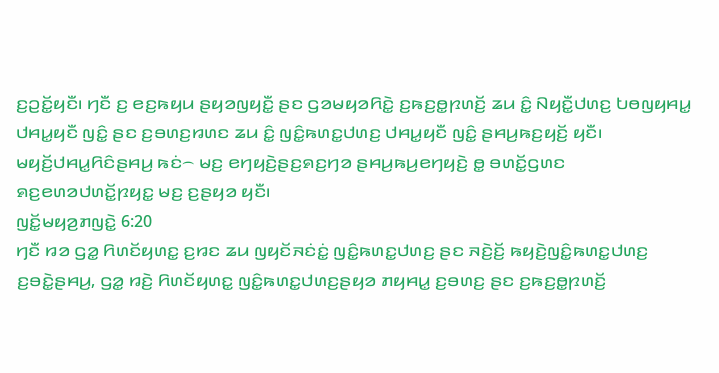ꤢ꤬ꤑꤢꤩ꤭ꤟꤢꤪ꤯ ꤚꤢꤪ ꤢ꤬ ꤕꤢ꤬ꤒꤟꤣ ꤔꤟꤤꤜꤟꤢꤪ꤭ ꤔꤢ ꤞꤤꤗꤟꤤꤖꤢꤧ꤭ ꤢ꤬ꤒꤢ꤬ꤥ꤭ꤐꤛꤢꤩ꤬ ꤘꤣ ꤢꤨ꤭ ꤡꤟꤢꤪ꤭ꤓꤛꤢ꤬ ꤝꤥꤜꤟꤌꤣ꤭ ꤓꤌꤣ꤭ꤟꤢꤪ ꤜꤢꤨ꤭ ꤔꤢ ꤢ꤬ꤋꤛꤢ꤬ꤙꤛꤢ ꤘꤣ ꤢꤨ꤭ ꤜꤢꤨ꤭ꤒꤛꤢ꤭ꤓꤛꤢ꤬ ꤓꤌꤣ꤭ꤟꤢꤪ ꤜꤢꤨ꤭ ꤔꤌꤣ꤬ꤒꤢ꤬ꤟꤢꤩ꤬ ꤟꤢꤪ꤯ ꤗꤟꤢꤩ꤬ꤓꤌꤣ꤭ꤖꤢꤨꤔꤌꤣ꤬ ꤒꤢꤦ꤮ ꤗꤢ꤬ ꤕꤚꤟꤢꤧ꤬ꤔꤢ꤬ꤎꤢ꤬ꤚꤤ ꤔꤌꤣ꤬ꤒꤣ꤬ꤕꤚꤟꤢꤧ꤬ ꤥ꤭ ꤋꤛꤢꤩ꤭ꤞꤛꤢ ꤎꤢ꤬ꤕꤛꤤꤓꤛꤢꤩ꤭ꤐꤟꤢ꤭ ꤗꤢ꤬ ꤢ꤬ꤔꤟꤤ ꤟꤢꤪ꤯
ꤜꤢꤩ꤭ꤗꤟꤤ꤬ꤊꤜꤢꤧ꤭ 6:20
ꤚꤢꤪ ꤙꤤ ꤞꤤ꤭ ꤖꤛꤢꤩꤟꤛꤢ꤭ ꤢ꤬ꤙꤢ ꤘꤣ ꤜꤟꤢꤩꤏꤢꤦꤢꤦ꤭ ꤜꤢꤨ꤭ꤒꤛꤢ꤭ꤓꤛꤢ꤬ ꤔꤢ ꤏꤢꤧ꤬ꤢꤩ꤬ ꤒꤟꤢꤧ꤬ꤜꤢꤨ꤭ꤒꤛꤢ꤭ꤓꤛꤢ꤬ ꤢ꤬ꤋꤢꤧ꤭ꤔꤌꤣ꤬, ꤞꤤ꤭ ꤙꤢꤧ꤬ ꤖꤛꤢꤩꤟꤛꤢ꤭ ꤜꤢꤨ꤭ꤒꤛꤢ꤭ꤓꤛꤢ꤬ꤔꤟꤤ ꤊꤟꤌꤣ꤭ ꤢ꤬ꤋꤛꤢ꤬ ꤔꤢ ꤢ꤬ꤒꤢ꤬ꤥ꤭ꤐꤛꤢꤩ꤬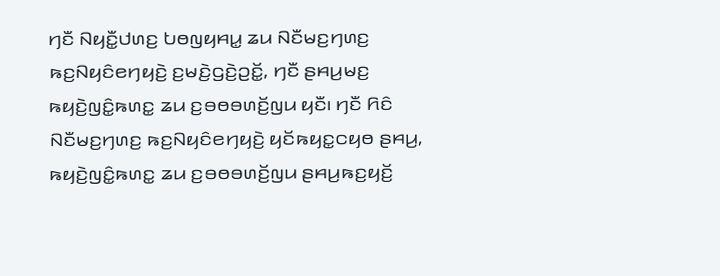ꤚꤢꤪ ꤡꤟꤢꤪ꤭ꤓꤛꤢ꤬ ꤝꤥꤜꤟꤌꤣ꤭ ꤘꤣ ꤡꤢꤪꤗꤢ꤬ꤚꤛꤢ꤬ ꤒꤢ꤬ꤡꤟꤢꤨꤕꤚꤟꤢꤧ꤬ ꤢ꤬ꤗꤢꤧ꤬ꤞꤢꤧ꤬ꤑꤢꤩ꤭, ꤚꤢꤪ ꤔꤌꤣ꤬ꤗꤢ꤬ ꤒꤟꤢꤧ꤬ꤜꤢꤨ꤭ꤒꤛꤢ꤭ ꤘꤣ ꤢ꤬ꤋꤥꤋꤛꤢꤩ꤬ꤜꤣ ꤟꤢꤪ꤯ ꤚꤢꤪ ꤖꤢꤨ ꤡꤢꤪꤗꤢ꤬ꤚꤛꤢ꤬ ꤒꤢ꤬ꤡꤟꤢꤨꤕꤚꤟꤢꤧ꤬ ꤟꤢꤩꤒꤟꤢ꤭ꤍꤟꤥ ꤔꤌꤣ꤬, ꤒꤟꤢꤧ꤬ꤜꤢꤨ꤭ꤒꤛꤢ꤭ ꤘꤣ ꤢ꤬ꤋꤥꤋꤛꤢꤩ꤬ꤜꤣ ꤔꤌꤣ꤬ꤒꤢ꤬ꤟꤢꤩ꤬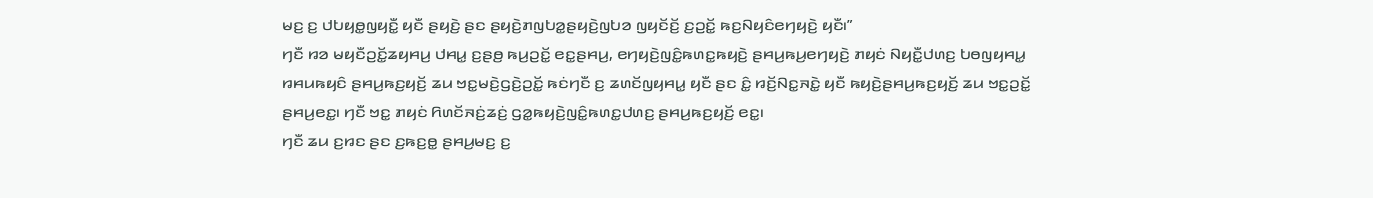ꤗꤢ꤬ ꤢ꤬ ꤓꤝꤟꤥ꤭ꤜꤟꤢꤪ꤭ ꤟꤢꤪ ꤔꤟꤢꤧ꤬ ꤔꤢ ꤔꤟꤢꤧ꤬ꤊꤜꤝꤤ꤭ꤔꤟꤢꤧ꤬ꤜꤝꤤ ꤜꤟꤢꤩꤢꤩ꤬ ꤢ꤬ꤑꤢꤩ꤭ ꤒꤢ꤬ꤡꤟꤢꤨꤕꤚꤟꤢꤧ꤬ ꤟꤢꤪ꤯”
ꤚꤢꤪ ꤙꤤ ꤗꤟꤢꤪꤑꤢꤩ꤭ꤘꤟꤌꤣ꤬ ꤓꤌꤣ꤭ ꤢ꤬ꤔꤥ꤬ ꤒꤣ꤬ꤑꤢꤩ꤭ ꤕꤢ꤭ꤔꤌꤣ꤬, ꤕꤚꤟꤢꤧ꤬ꤜꤢꤨ꤭ꤒꤛꤢ꤭ꤒꤟꤢꤧ꤬ ꤔꤌꤣ꤬ꤒꤣ꤬ꤕꤚꤟꤢꤧ꤬ ꤊꤟꤢꤦ ꤡꤟꤢꤪ꤭ꤓꤛꤢ꤬ ꤝꤥꤜꤟꤌꤣ꤭ ꤙꤌꤣꤒꤟꤢꤨ ꤔꤌꤣ꤬ꤒꤢ꤬ꤟꤢꤩ꤬ ꤘꤣ ꤠꤢ꤭ꤗꤢꤧ꤬ꤞꤢꤧ꤬ꤑꤢꤩ꤭ ꤒꤢꤦꤚꤢꤪ ꤢ꤬ ꤘꤛꤢꤩꤜꤟꤌꤣ꤭ ꤟꤢꤪ ꤔꤢ ꤢꤨ꤭ ꤙꤢꤩ꤬ꤡꤢ꤭ꤏꤢꤧ꤭ ꤟꤢꤪ ꤒꤟꤢꤧ꤬ꤔꤌꤣ꤬ꤒꤢ꤬ꤟꤢꤩ꤬ ꤘꤣ ꤠꤢ꤭ꤑꤢꤩ꤭ ꤔꤌꤣ꤬ꤕꤢ꤭꤯ ꤚꤢꤪ ꤠꤢ꤭ ꤊꤟꤢꤦ ꤖꤛꤢꤩꤏꤢꤦ꤬ꤘꤢꤦ꤬ ꤞꤤ꤭ꤒꤟꤢꤧ꤬ꤜꤢꤨ꤭ꤒꤛꤢ꤭ꤓꤛꤢ꤬ ꤔꤌꤣ꤬ꤒꤢ꤬ꤟꤢꤩ꤬ ꤕꤢ꤭꤯
ꤚꤢꤪ ꤘꤣ ꤢ꤬ꤙꤢ ꤔꤢ ꤢ꤬ꤒꤢ꤬ꤥ꤭ ꤔꤌꤣ꤬ꤗꤢ꤬ ꤢ꤬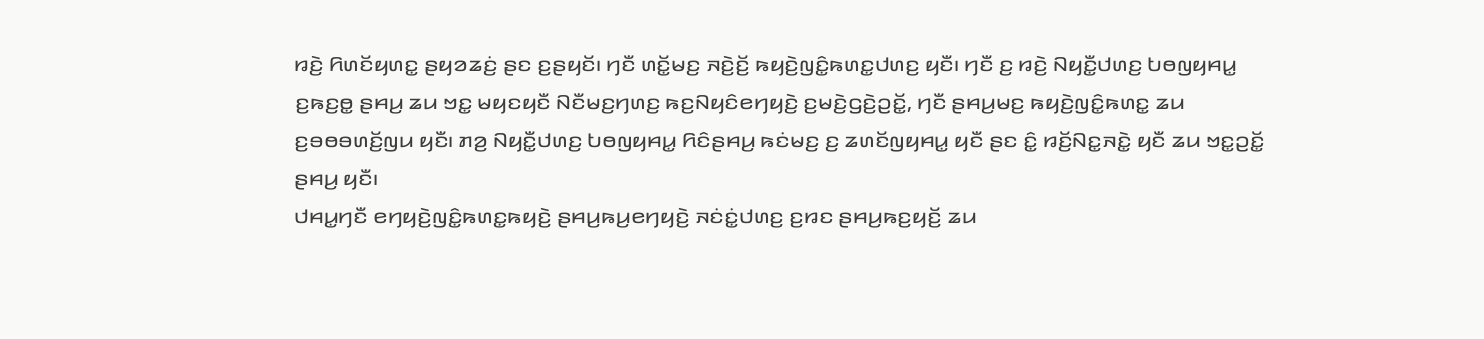ꤙꤢꤧ꤬ ꤖꤛꤢꤩꤟꤛꤢ꤭ ꤔꤟꤤꤘꤢꤦ꤬ ꤔꤢ ꤢ꤬ꤔꤟꤢꤩ꤯ ꤚꤢꤪ ꤛꤢꤩ꤭ꤗꤢ꤬ ꤏꤢꤧ꤬ꤢꤩ꤬ ꤒꤟꤢꤧ꤬ꤜꤢꤨ꤭ꤒꤛꤢ꤭ꤓꤛꤢ꤬ ꤟꤢꤪ꤯ ꤚꤢꤪ ꤢ꤬ ꤙꤢꤧ꤬ ꤡꤟꤢꤪ꤭ꤓꤛꤢ꤬ ꤝꤥꤜꤟꤌꤣ꤭ ꤢ꤬ꤒꤢ꤬ꤥ꤭ ꤔꤌꤣ꤬ ꤘꤣ ꤠꤢ꤭ ꤗꤟꤢꤟꤢꤪ ꤡꤢꤪꤗꤢ꤬ꤚꤛꤢ꤬ ꤒꤢ꤬ꤡꤟꤢꤨꤕꤚꤟꤢꤧ꤬ ꤢ꤬ꤗꤢꤧ꤬ꤞꤢꤧ꤬ꤑꤢꤩ꤭, ꤚꤢꤪ ꤔꤌꤣ꤬ꤗꤢ꤬ ꤒꤟꤢꤧ꤬ꤜꤢꤨ꤭ꤒꤛꤢ꤭ ꤘꤣ ꤢ꤬ꤋꤥꤋꤛꤢꤩ꤬ꤜꤣ ꤟꤢꤪ꤯ ꤊꤤ꤬ ꤡꤟꤢꤪ꤭ꤓꤛꤢ꤬ ꤝꤥꤜꤟꤌꤣ꤭ ꤖꤢꤨꤔꤌꤣ꤬ ꤒꤢꤦꤗꤢ꤬ ꤢ꤬ ꤘꤛꤢꤩꤜꤟꤌꤣ꤭ ꤟꤢꤪ ꤔꤢ ꤢꤨ꤭ ꤙꤢꤩ꤬ꤡꤢ꤭ꤏꤢꤧ꤭ ꤟꤢꤪ ꤘꤣ ꤠꤢ꤭ꤑꤢꤩ꤭ ꤔꤌꤣ꤬ ꤟꤢꤪ꤯
ꤓꤌꤣ꤭ꤚꤢꤪ ꤕꤚꤟꤢꤧ꤬ꤜꤢꤨ꤭ꤒꤛꤢ꤭ꤒꤟꤢꤧ꤬ ꤔꤌꤣ꤬ꤒꤣ꤬ꤕꤚꤟꤢꤧ꤬ ꤏꤢꤦꤢꤦ꤭ꤓꤛꤢ꤬ ꤢ꤬ꤙꤢ ꤔꤌꤣ꤬ꤒꤢ꤬ꤟꤢꤩ꤬ ꤘꤣ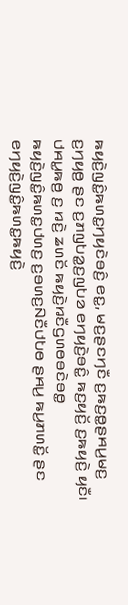ꤒꤟꤢꤧ꤬ꤜꤢꤨ꤭ꤒꤛꤢ꤭ꤚꤟꤢꤧꤋꤢꤨ꤬ ꤕꤢ꤭, ꤗꤢ꤬ꤔꤢꤚꤢꤪ ꤢ꤬ꤒꤢ꤬ꤥ꤭ꤔꤌꤣ꤬ꤗꤢ꤬ ꤢ꤬ꤚꤟꤥ꤬ ꤔꤢ ꤢ꤬ꤊꤜꤝꤤ꤭ꤢ꤬ꤜꤝꤤ ꤕꤚꤟꤢꤧ꤬ꤋꤢꤨ꤭ ꤒꤢ꤬ꤟꤢꤩ꤬ ꤢ꤬ꤒꤟꤢꤧ꤬ ꤟꤢꤪ꤯
ꤓꤌꤣ꤭ꤒꤥ꤬ ꤢ꤬ ꤙꤢꤧ꤬ ꤘꤛꤢꤩ ꤒꤟꤢꤧ꤬ꤙꤢꤪꤞꤛꤥꤋꤢꤧꤋꤥ꤭ ꤒꤟꤢꤧ꤬ꤜꤢꤨ꤭ꤒꤛꤢ꤭ꤓꤛꤢ꤬ ꤢ꤬ꤋꤛꤢ꤬ꤡꤢꤪꤓꤝꤥ ꤔꤌꤣ꤬ ꤒꤣ꤬ꤊꤛꤢꤩ꤭ ꤔꤢ ꤕꤚꤟꤢꤧ꤬ꤜꤢꤨ꤭ꤒꤛꤢ꤭ꤒꤟꤢꤧ꤬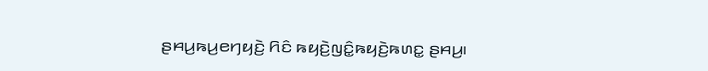ꤔꤌꤣ꤬ꤒꤣ꤬ꤕꤚꤟꤢꤧ꤬ ꤖꤢꤨ ꤒꤟꤢꤧ꤬ꤜꤢꤨ꤭ꤒꤟꤢꤧ꤬ꤒꤛꤢ꤭ ꤔꤌꤣ꤬꤯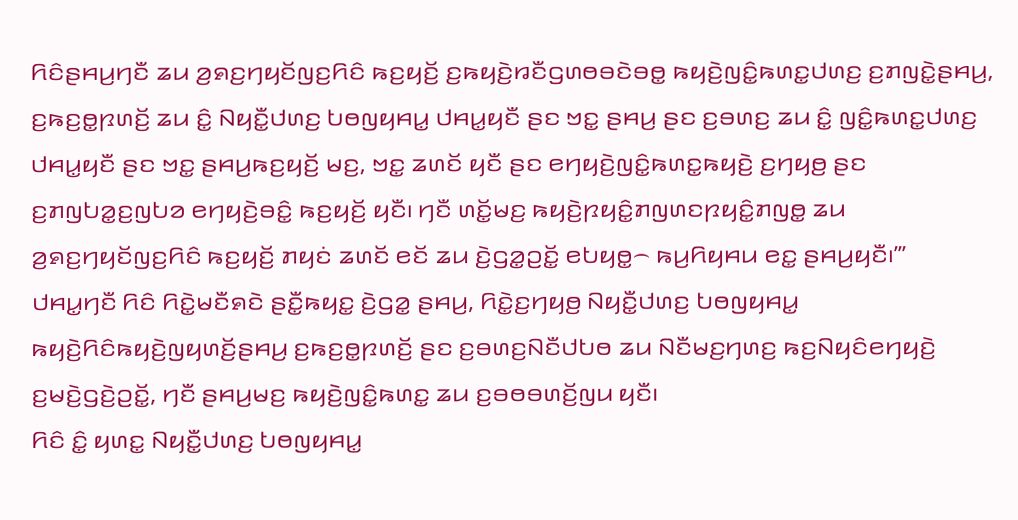ꤖꤢꤨꤔꤌꤣ꤬ꤚꤢꤪ ꤘꤣ ꤤ꤬ꤎꤢ꤬ꤚꤟꤢꤩꤜꤢ꤬ꤖꤢꤨ ꤒꤢ꤬ꤟꤢꤩ꤬ ꤢ꤬ꤒꤟꤢꤧ꤬ꤙꤢꤪꤞꤛꤥꤋꤢꤧꤋꤥ꤭ ꤒꤟꤢꤧ꤬ꤜꤢꤨ꤭ꤒꤛꤢ꤭ꤓꤛꤢ꤬ ꤢ꤬ꤊꤜꤢꤧ꤭ꤔꤌꤣ꤬, ꤢ꤬ꤒꤢ꤬ꤥ꤭ꤐꤛꤢꤩ꤬ ꤘꤣ ꤢꤨ꤭ ꤡꤟꤢꤪ꤭ꤓꤛꤢ꤬ ꤝꤥꤜꤟꤌꤣ꤭ ꤓꤌꤣ꤭ꤟꤢꤪ ꤔꤢ ꤠꤢ꤭ ꤔꤌꤣ꤬ ꤔꤢ ꤢ꤬ꤋꤛꤢ꤬ ꤘꤣ ꤢꤨ꤭ ꤜꤢꤨ꤭ꤒꤛꤢ꤭ꤓꤛꤢ꤬ ꤓꤌꤣ꤭ꤟꤢꤪ ꤔꤢ ꤠꤢ꤭ ꤔꤌꤣ꤬ꤒꤢ꤬ꤟꤢꤩ꤬ ꤗꤢ꤬, ꤠꤢ꤭ ꤘꤛꤢꤩ ꤟꤢꤪ ꤔꤢ ꤕꤚꤟꤢꤧ꤬ꤜꤢꤨ꤭ꤒꤛꤢ꤭ꤒꤟꤢꤧ꤬ ꤢ꤬ꤚꤟꤥ꤬ ꤔꤢ ꤢ꤬ꤊꤜꤝꤤ꤭ꤢ꤬ꤜꤝꤤ ꤕꤚꤟꤢꤧ꤬ꤋꤢꤨ꤭ ꤒꤢ꤬ꤟꤢꤩ꤬ ꤟꤢꤪ꤯ ꤚꤢꤪ ꤛꤢꤩ꤭ꤗꤢ꤬ ꤒꤟꤢꤧ꤬ꤐꤟꤢꤨ꤭ꤊꤜꤛꤢꤐꤟꤢꤨ꤭ꤊꤜꤥ꤭ ꤘꤣ ꤤ꤬ꤎꤢ꤬ꤚꤟꤢꤩꤜꤢ꤬ꤖꤢꤨ ꤒꤢ꤬ꤟꤢꤩ꤬ ꤊꤟꤢꤦ ꤘꤛꤢꤩ ꤕꤢꤩ ꤘꤣ ꤢꤧ꤬ꤞꤤ꤭ꤑꤢꤩ꤭ ꤕꤝꤟꤥ꤭꤮ ꤒꤣ꤬ꤖꤟꤌꤣ ꤕꤢ꤭ ꤔꤌꤣ꤬ꤟꤢꤪ꤯’”
ꤓꤌꤣ꤭ꤚꤢꤪ ꤖꤢꤨ ꤖꤢꤧ꤭ꤗꤢꤪꤎꤢꤧ ꤔꤢꤪ꤭ꤒꤟꤢ꤭ ꤢꤧ꤬ꤞꤤ꤭ ꤔꤌꤣ꤬, ꤖꤢꤧ꤭ꤢ꤬ꤚꤟꤥ꤬ ꤡꤟꤢꤪ꤭ꤓꤛꤢ꤬ ꤝꤥꤜꤟꤌꤣ꤭ ꤒꤟꤢꤧ꤬ꤖꤢꤨꤒꤟꤢꤧ꤬ꤜꤟꤛꤢꤩ꤬ꤔꤌꤣ꤬ ꤢ꤬ꤒꤢ꤬ꤥ꤭ꤐꤛꤢꤩ꤬ ꤔꤢ ꤢ꤬ꤋꤛꤢ꤬ꤡꤢꤪꤓꤝꤥ ꤘꤣ ꤡꤢꤪꤗꤢ꤬ꤚꤛꤢ꤬ ꤒꤢ꤬ꤡꤟꤢꤨꤕꤚꤟꤢꤧ꤬ ꤢ꤬ꤗꤢꤧ꤬ꤞꤢꤧ꤬ꤑꤢꤩ꤭, ꤚꤢꤪ ꤔꤌꤣ꤬ꤗꤢ꤬ ꤒꤟꤢꤧ꤬ꤜꤢꤨ꤭ꤒꤛꤢ꤭ ꤘꤣ ꤢ꤬ꤋꤥꤋꤛꤢꤩ꤬ꤜꤣ ꤟꤢꤪ꤯
ꤖꤢꤨ ꤢꤨ꤭ ꤟꤛꤢ꤭ ꤡꤟꤢꤪ꤭ꤓꤛꤢ꤬ ꤝꤥꤜꤟꤌꤣ꤭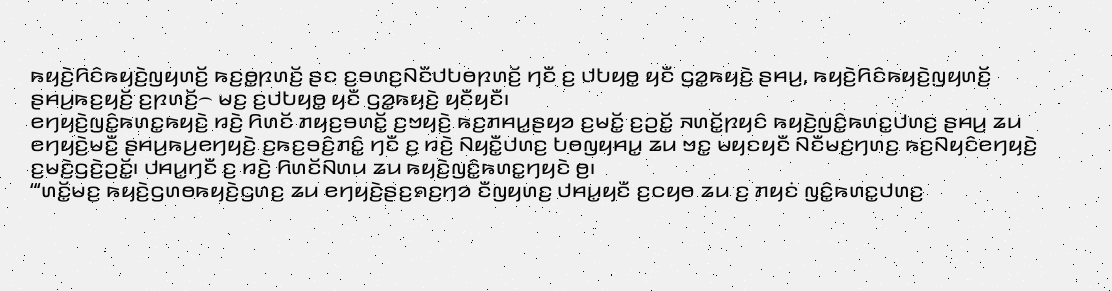ꤒꤟꤢꤧ꤬ꤖꤢꤨꤒꤟꤢꤧ꤬ꤜꤟꤛꤢꤩ꤬ ꤒꤢ꤬ꤥ꤭ꤐꤛꤢꤩ꤬ ꤔꤢ ꤢ꤬ꤋꤛꤢ꤬ꤡꤢꤪꤓꤝꤥꤐꤛꤢꤩ꤬ ꤚꤢꤪ ꤢ꤬ ꤓꤝꤟꤥ꤭ ꤟꤢꤪ ꤞꤤ꤭ꤒꤟꤢꤧ꤬ ꤔꤌꤣ꤬, ꤒꤟꤢꤧ꤬ꤖꤢꤨꤒꤟꤢꤧ꤬ꤜꤟꤛꤢꤩ꤬ ꤔꤌꤣ꤬ꤒꤢ꤬ꤟꤢꤩ꤬ ꤢ꤬ꤐꤛꤢꤩ꤬꤮ ꤗꤢ꤬ ꤢ꤬ꤓꤝꤟꤥ꤭ ꤟꤢꤪ ꤞꤤ꤭ꤒꤟꤢꤧ꤬ ꤟꤢꤪꤟꤢꤪ꤯
ꤕꤚꤟꤢꤧ꤬ꤜꤢꤨ꤭ꤒꤛꤢ꤭ꤒꤟꤢꤧ꤬ ꤙꤢꤧ꤬ ꤖꤛꤢꤩ ꤊꤟꤢ꤬ꤋꤛꤢꤩ꤭ ꤢ꤬ꤠꤟꤢꤧ꤬ ꤒꤢ꤬ꤊꤌꤣ꤭ꤔꤟꤤ ꤢ꤬ꤗꤢꤩ꤭ ꤢ꤬ꤑꤢꤩ꤭ ꤏꤛꤢꤩ꤭ꤐꤟꤢꤨ ꤒꤟꤢꤧ꤬ꤜꤢꤨ꤭ꤒꤛꤢ꤭ꤓꤛꤢ꤬ ꤔꤌꤣ꤬ ꤘꤣ ꤕꤚꤟꤢꤧ꤬ꤗꤢꤪ꤬ ꤔꤌꤣ꤬ꤒꤣ꤬ꤕꤚꤟꤢꤧ꤬ ꤢ꤬ꤒꤢ꤬ꤋꤢꤨ꤬ꤊꤢꤨ꤭ ꤚꤢꤪ ꤢ꤬ ꤙꤢꤧ꤬ ꤡꤟꤢꤪ꤭ꤓꤛꤢ꤬ ꤝꤥꤜꤟꤌꤣ꤭ ꤘꤣ ꤠꤢ꤭ ꤗꤟꤢꤟꤢꤪ ꤡꤢꤪꤗꤢ꤬ꤚꤛꤢ꤬ ꤒꤢ꤬ꤡꤟꤢꤨꤕꤚꤟꤢꤧ꤬ ꤢ꤬ꤗꤢꤧ꤬ꤞꤢꤧ꤬ꤑꤢꤩ꤭꤯ ꤓꤌꤣ꤭ꤚꤢꤪ ꤢ꤬ ꤙꤢꤧ꤬ ꤖꤛꤢꤩꤡꤛꤣ ꤘꤣ ꤒꤟꤢꤧ꤬ꤜꤢꤨ꤭ꤒꤛꤢ꤭ꤚꤟꤢꤧ ꤥ꤬꤯
“‘ꤛꤢꤩ꤭ꤗꤢ꤬ ꤒꤟꤢꤧ꤬ꤞꤛꤥꤒꤟꤢꤧ꤬ꤞꤛꤢ꤬ ꤘꤣ ꤕꤚꤟꤢꤧ꤬ꤔꤢ꤬ꤎꤢ꤬ꤚꤤ ꤢꤪꤜꤟꤛꤢ꤬ ꤓꤌꤣ꤭ꤟꤢꤪ ꤢ꤬ꤍꤟꤥ ꤘꤣ ꤢ꤬ ꤊꤟꤢꤦ ꤜꤢꤨ꤭ꤒꤛꤢ꤭ꤓꤛꤢ꤬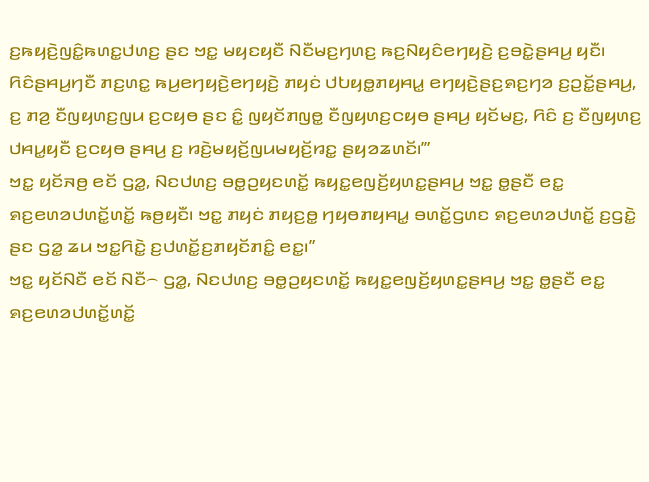ꤢ꤬ꤒꤟꤢꤧ꤬ꤜꤢꤨ꤭ꤒꤛꤢ꤭ꤓꤛꤢ꤬ ꤔꤢ ꤠꤢ꤭ ꤗꤟꤢꤟꤢꤪ ꤡꤢꤪꤗꤢ꤬ꤚꤛꤢ꤬ ꤒꤢ꤬ꤡꤟꤢꤨꤕꤚꤟꤢꤧ꤬ ꤢ꤬ꤋꤢꤧ꤭ꤔꤌꤣ꤬ ꤟꤢꤪ꤯ ꤖꤢꤨꤔꤌꤣ꤬ꤚꤢꤪ ꤊꤢ꤬ꤛꤢ꤭ ꤒꤣ꤬ꤕꤚꤟꤢꤧ꤬ꤕꤚꤟꤢꤧ꤬ ꤊꤟꤢꤦ ꤓꤝꤟꤥ꤭ꤊꤟꤌꤣ꤭ ꤕꤚꤟꤢꤧ꤬ꤔꤢ꤬ꤎꤢ꤬ꤚꤤ ꤢ꤬ꤑꤢꤩ꤭ꤔꤌꤣ꤬, ꤢ꤬ ꤊꤤ꤬ ꤢꤪꤜꤟꤛꤢ꤬ꤜꤣ ꤢ꤬ꤍꤟꤥ ꤔꤢ ꤢꤨ꤭ ꤜꤟꤢꤩꤊꤜꤥ꤭ ꤢꤪꤜꤟꤛꤢ꤬ꤍꤟꤥ ꤔꤌꤣ꤬ ꤟꤢꤩꤗꤢ꤬, ꤖꤢꤨ ꤢ꤬ ꤢꤪꤜꤟꤛꤢ꤬ ꤓꤌꤣ꤭ꤟꤢꤪ ꤢ꤬ꤍꤟꤥ ꤔꤌꤣ꤬ ꤢ꤬ ꤙꤢꤧ꤬ꤗꤟꤢꤩ꤬ꤜꤣꤗꤟꤢꤩ꤬ꤙꤢ꤭ ꤔꤟꤤꤘꤛꤢꤩ꤯’”
ꤠꤢ꤭ ꤟꤢꤩꤏꤥ꤬ ꤕꤢꤩ ꤞꤤ꤭, ꤡꤢꤓꤛꤢ꤬ ꤋꤥ꤭ꤑꤟꤢꤛꤢꤩ꤭ ꤒꤟꤢ꤭ꤕꤜꤢꤩ꤬ꤟꤛꤢ꤭ꤔꤌꤣ꤬ ꤠꤢ꤭ ꤥ꤭ꤔꤢꤪ ꤕꤢ꤭ ꤎꤢ꤬ꤕꤛꤤꤓꤛꤢꤩ꤭ꤛꤢꤩ꤭ ꤒꤥ꤬ꤟꤢꤪ꤯ ꤠꤢ꤭ ꤊꤟꤢꤦ ꤊꤟꤢ꤬ꤥ꤭ ꤚꤟꤥꤊꤟꤌꤣ꤭ ꤋꤛꤢꤩ꤭ꤞꤛꤢ ꤎꤢ꤬ꤕꤛꤤꤓꤛꤢꤩ꤭ ꤢ꤬ꤞꤢꤧ꤭ ꤔꤢ ꤞꤤ꤭ ꤘꤣ ꤠꤢ꤭ꤖꤢꤧ꤭ ꤢ꤬ꤓꤛꤢꤩ꤭ꤢ꤬ꤊꤟꤢꤩꤊꤢꤨ꤭ ꤕꤢ꤭꤯”
ꤠꤢ꤭ ꤟꤢꤩꤡꤢꤪ ꤕꤢꤩ ꤡꤢꤪ꤮ ꤞꤤ꤭, ꤡꤢꤓꤛꤢ꤬ ꤋꤥ꤭ꤑꤟꤢꤛꤢꤩ꤭ ꤒꤟꤢ꤭ꤕꤜꤢꤩ꤬ꤟꤛꤢ꤭ꤔꤌꤣ꤬ ꤠꤢ꤭ ꤥ꤭ꤔꤢꤪ ꤕꤢ꤭ ꤎꤢ꤬ꤕꤛꤤꤓꤛꤢꤩ꤭ꤛꤢꤩ꤭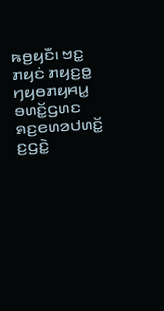ꤒꤥ꤬ꤟꤢꤪ꤯ ꤠꤢ꤭ ꤊꤟꤢꤦ ꤊꤟꤢ꤬ꤥ꤭ ꤚꤟꤥꤊꤟꤌꤣ꤭ ꤋꤛꤢꤩ꤭ꤞꤛꤢ ꤎꤢ꤬ꤕꤛꤤꤓꤛꤢꤩ꤭ ꤢ꤬ꤞꤢꤧ꤭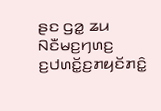ꤔꤢ ꤞꤤ꤭ ꤘꤣ ꤡꤢꤪꤗꤢ꤬ꤚꤛꤢ꤬ ꤢ꤬ꤓꤛꤢꤩ꤭ꤢ꤬ꤊꤟꤢꤩꤊꤢꤨ꤭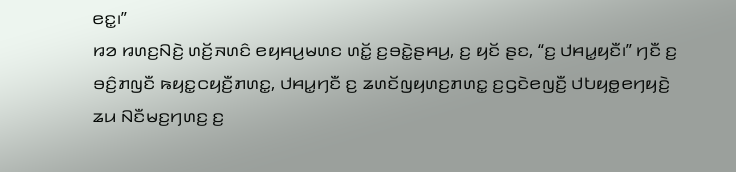ꤕꤢ꤭꤯”
ꤙꤤ ꤙꤛꤢ꤬ꤡꤢꤧ꤬ ꤛꤢꤩ꤬ꤏꤛꤢꤨ ꤕꤟꤌꤣ꤬ꤗꤛꤢ ꤛꤢꤩ꤭ ꤢ꤬ꤋꤢꤧ꤭ꤔꤌꤣ꤬, ꤢ꤬ ꤟꤢꤩ ꤔꤢ, “ꤢ꤬ ꤓꤌꤣ꤭ꤟꤢꤪ꤯” ꤚꤢꤪ ꤢ꤬ ꤋꤢꤨ꤬ꤊꤜꤢꤪ ꤒꤟꤢ꤭ꤍꤟꤢꤪ꤬ꤊꤛꤢ꤭, ꤓꤌꤣ꤭ꤚꤢꤪ ꤢ꤬ ꤘꤛꤢꤩꤜꤟꤛꤢ꤬ꤊꤛꤢ꤭ ꤢ꤬ꤞꤢꤧꤕꤜꤢꤪ꤬ ꤓꤝꤟꤥ꤭ꤕꤚꤟꤢꤧ꤬ ꤘꤣ ꤡꤢꤪꤗꤢ꤬ꤚꤛꤢ꤬ ꤢ꤬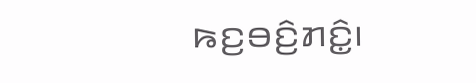ꤒꤢ꤬ꤋꤢꤨ꤬ꤊꤢꤨ꤭꤯